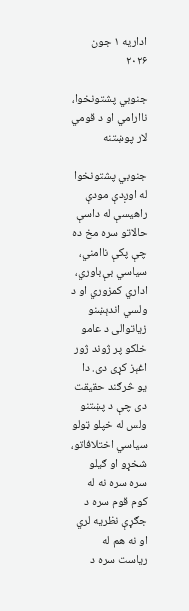اداریه ۱ جون ۲۰۲۶

جنوبي پشتونخوا، ناارامي او د قومي لار پوښتنه

جنوبي پشتونخوا له اوږدې مودې راهيسې له داسې حالاتو سره مخ ده چې پکې ناامني، سياسي بې‌باوري، اداري کمزوري او د ولسي اندېښنو زياتوالی د عامو خلکو پر ژوند ژور اغېز کړی دی. دا يو څرګند حقيقت دی چې د پښتنو ولس له خپلو ټولو سياسي اختلافاتو، شخړو او ګيلو سره سره نه له کوم قوم سره د جګړې نظريه لري او نه هم له رياست سره د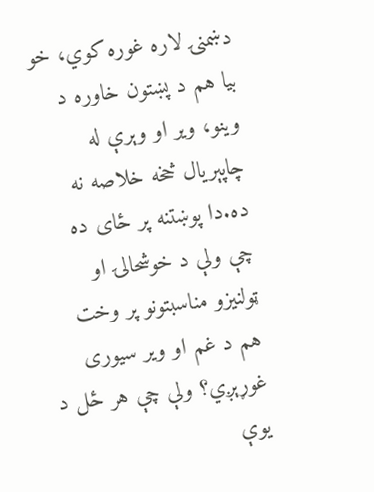دښمنۍ لاره غوره کوي، خو بيا هم د پښتون خاوره د وينو، وير او وېرې له چاپېريال څخه خلاصه نه ده.دا پوښتنه پر ځای ده چې ولې د خوشحالۍ او ټولنيزو مناسبتونو پر وخت هم د غم او وير سيوری غوړېږي؟ ولې چې هر ځل د يوې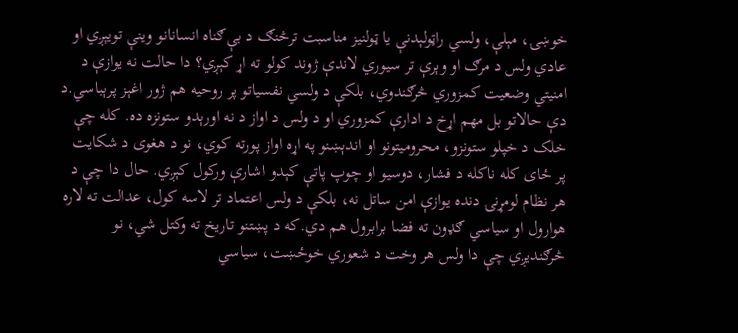خوښۍ، مېلې، ولسي راټولېدنې يا ټولنيز مناسبت ترڅنګ د بې‌ګناه انسانانو وينې تويېږي او عادي ولس د مرګ او وېرې تر سيوري لاندې ژوند کولو ته اړ کېږي؟ دا حالت نه يوازې د امنيتي وضعيت کمزوري څرګندوي، بلکې د ولسي نفسياتو پر روحيه هم ژور اغېز پرېباسي.د دې حالاتو بل مهم اړخ د ادارې کمزوري او د ولس د اواز د نه اورېدو ستونزه ده. کله چې خلک د خپلو ستونزو، محروميتونو او اندېښنو په اړه اواز پورته کوي، نو د هغوی د شکايت پر ځای کله ناکله د فشار، دوسيو او چوپ پاتې کېدو اشارې ورکول کېږي. حال دا چې د هر نظام لومړنۍ دنده يوازې امن ساتل نه، بلکې د ولس اعتماد تر لاسه کول، عدالت ته لاره هوارول او سياسي ګډون ته فضا برابرول هم دي.که د پښتنو تاريخ ته وکتل شي، نو څرګنديږي چې دا ولس هر وخت د شعوري خوځښت، سياسي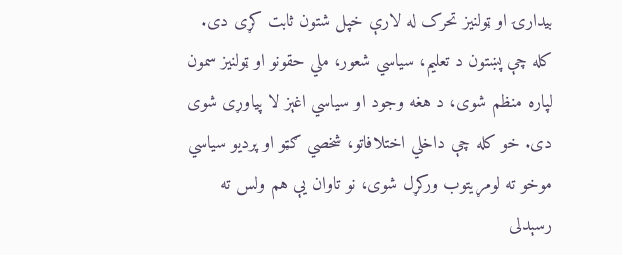بيدارۍ او ټولنيز تحرک له لارې خپل شتون ثابت کړی دی. کله چې پښتون د تعليم، سياسي شعور، ملي حقونو او ټولنيز سمون لپاره منظم شوی، د هغه وجود او سياسي اغېز لا پياوړی شوی دی. خو کله چې داخلي اختلافاتو، شخصي ګټو او پرديو سياسي موخو ته لومړيتوب ورکړل شوی، نو تاوان يې هم ولس ته رسېدلی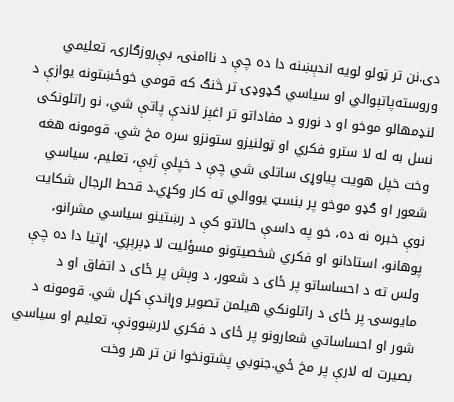دی.نن تر ټولو لويه اندېښنه دا ده چې د ناامنۍ، بې‌روزګارۍ، تعليمي وروسته‌پاتېوالي او سياسي ګډوډۍ تر څنګ که قومي خوځښتونه يوازې د لنډمهالو موخو او د نورو د مفاداتو تر اغېز لاندې پاتې شي، نو راتلونکی نسل به له لا سترو فکري او ټولنيزو ستونزو سره مخ شي. قومونه هغه وخت خپل هويت پياوړی ساتلی شي چې د خپلې ژبې، تعليم، سياسي شعور او ګډو موخو پر بنسټ يووالي ته کار وکړي.د قحط الرجال شکايت نوې خبره نه ده، خو په داسې حالاتو کې د رښتينو سياسي مشرانو، پوهانو، استادانو او فکري شخصيتونو مسؤليت لا ډېرېږي. اړتيا دا ده چې ولس ته د احساساتو پر ځای د شعور، د وېش پر ځای د اتفاق او د مايوسۍ پر ځای د راتلونکي هيلمن تصوير وړاندې کړل شي. قومونه د شور او احساساتي شعارونو پر ځای د فکري لارښوونې، تعليم او سياسي بصيرت له لارې پر مخ ځي.جنوبي پشتونخوا نن تر هر وخت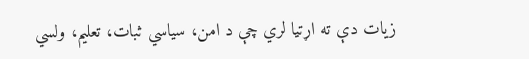زيات دې ته اړتيا لري چې د امن، سياسي ثبات، تعليم، ولسي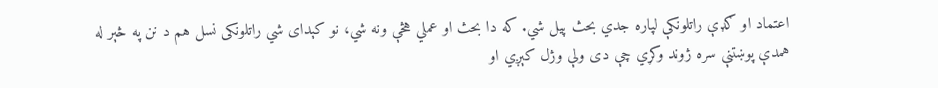اعتماد او ګډې راتلونکې لپاره جدي بحث پيل شي. که دا بحث او عملي هڅې ونه شي، نو کېدای شي راتلونکی نسل هم د نن په څېر له همدې پوښتنې سره ژوند وکړي چې دی ولې وژل کېږي او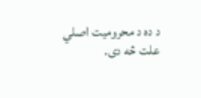د ده د محروميت اصلي علت څه دی.